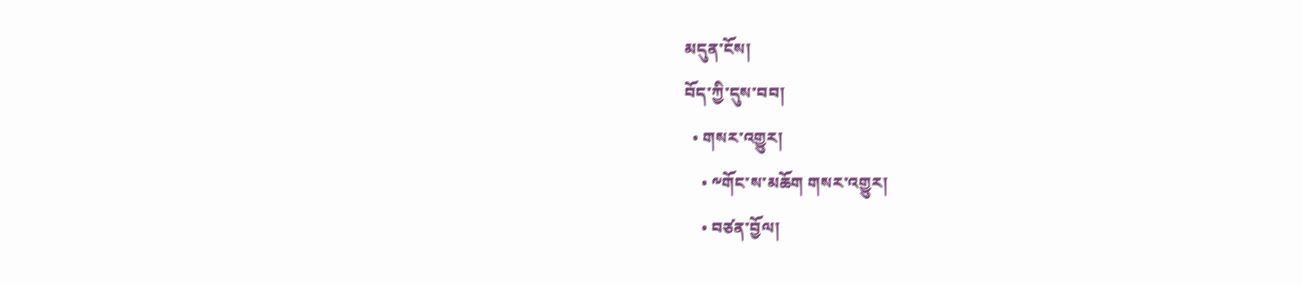མདུན་ངོས།
བོད་ཀྱི་དུས་བབ།
  • གསར་འགྱུར།
    • ༸གོང་ས་མཆོག གསར་འགྱུར།
    • བཙན་བྱོལ།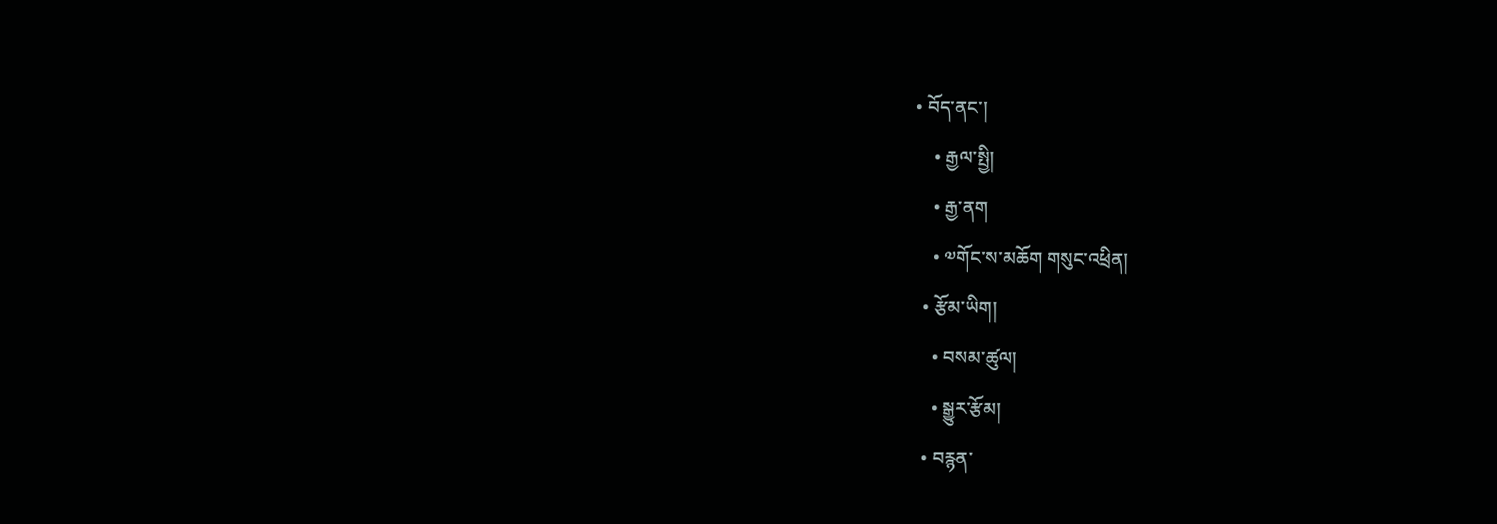• བོད་ནང་།
    • རྒྱལ་སྤྱི།
    • རྒྱ་ནག
    • ༧གོང་ས་མཆོག གསུང་འཕྲིན།
  • རྩོམ་ཡིག།
    • བསམ་ཚུལ།
    • སྒྱུར་རྩོམ།
  • བརྙན་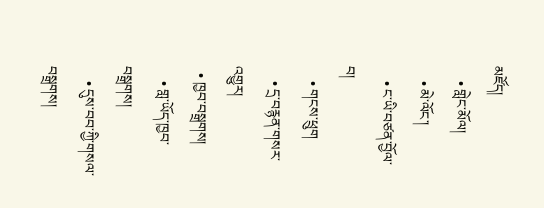མཛོད།
    • གླེང་མོལ།
    • མེ་ལོང་།
    • ང་ཡི་བཙན་བྱོལ་བ།
    • གངས་ཕྲུག
    • དྲ་བརྙན་གསར་འགྱུར།
  • ཁྱབ་བསྒྲགས།
    • གླ་ཡོད་ཁྱབ་བསྒྲགས།
    • དུས་བབ་ཀྱི་གསལ་བསྒྲགས།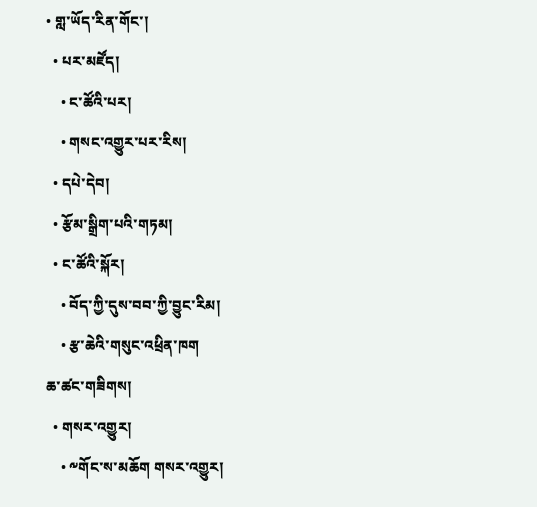• གླ་ཡོད་རིན་གོང་།
  • པར་མཛོད།
    • ང་ཚོའི་པར།
    • གསང་འགྱུར་པར་རིས།
  • དཔེ་དེབ།
  • རྩོམ་སྒྲིག་པའི་གཏམ།
  • ང་ཚོའི་སྐོར།
    • བོད་ཀྱི་དུས་བབ་ཀྱི་བྱུང་རིམ།
    • རྩ་ཆེའི་གསུང་འཕྲིན་ཁག
ཆ་ཚང་གཟིགས།
  • གསར་འགྱུར།
    • ༸གོང་ས་མཆོག གསར་འགྱུར།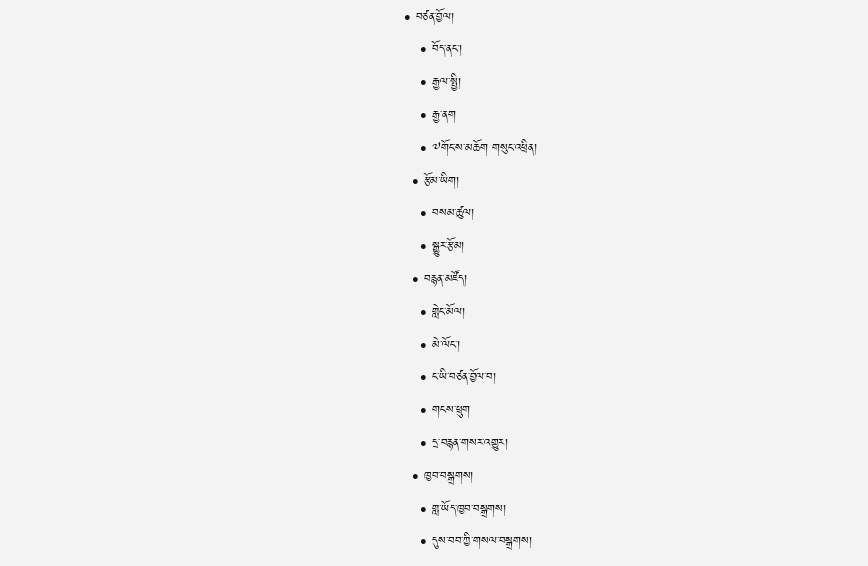• བཙན་བྱོལ།
    • བོད་ནང་།
    • རྒྱལ་སྤྱི།
    • རྒྱ་ནག
    • ༧གོང་ས་མཆོག གསུང་འཕྲིན།
  • རྩོམ་ཡིག།
    • བསམ་ཚུལ།
    • སྒྱུར་རྩོམ།
  • བརྙན་མཛོད།
    • གླེང་མོལ།
    • མེ་ལོང་།
    • ང་ཡི་བཙན་བྱོལ་བ།
    • གངས་ཕྲུག
    • དྲ་བརྙན་གསར་འགྱུར།
  • ཁྱབ་བསྒྲགས།
    • གླ་ཡོད་ཁྱབ་བསྒྲགས།
    • དུས་བབ་ཀྱི་གསལ་བསྒྲགས།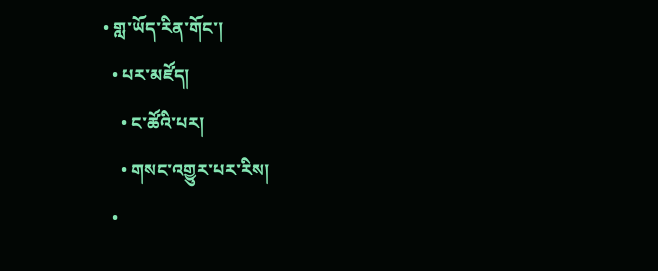• གླ་ཡོད་རིན་གོང་།
  • པར་མཛོད།
    • ང་ཚོའི་པར།
    • གསང་འགྱུར་པར་རིས།
  •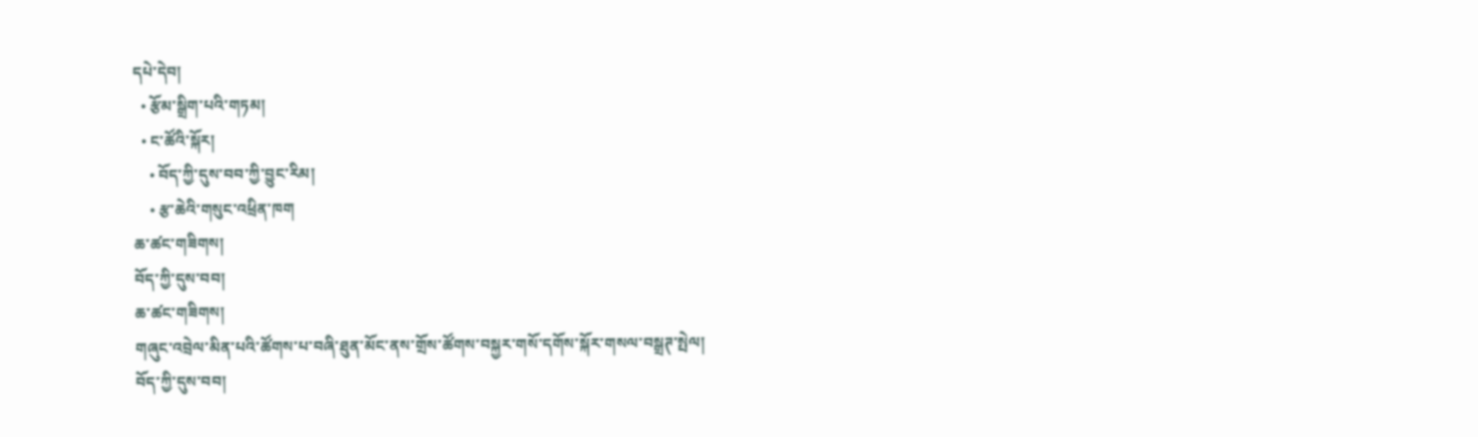དཔེ་དེབ།
  • རྩོམ་སྒྲིག་པའི་གཏམ།
  • ང་ཚོའི་སྐོར།
    • བོད་ཀྱི་དུས་བབ་ཀྱི་བྱུང་རིམ།
    • རྩ་ཆེའི་གསུང་འཕྲིན་ཁག
ཆ་ཚང་གཟིགས།
བོད་ཀྱི་དུས་བབ།
ཆ་ཚང་གཟིགས།
གཞུང་འབྲེལ་མིན་པའི་ཚོགས་པ་བཞི་ཐུན་མོང་ནས་གྲོས་ཚོགས་བསྐྱར་གསོ་དགོས་སྐོར་གསལ་བསྒྲཊ་སྤེལ།
བོད་ཀྱི་དུས་བབ།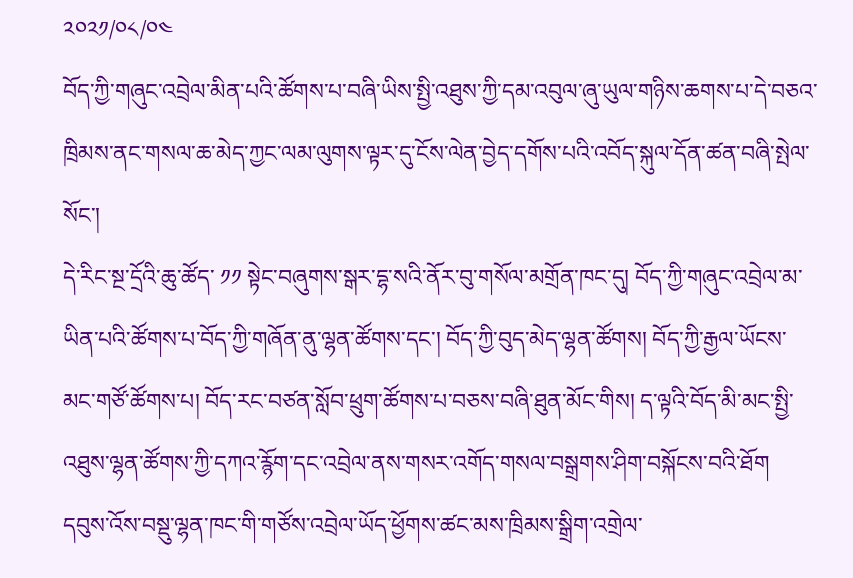༢༠༢༡/༠༨/༠༤
བོད་ཀྱི་གཞུང་འབྲེལ་མིན་པའི་ཚོགས་པ་བཞི་ཡིས་སྤྱི་འཐུས་ཀྱི་དམ་འབུལ་ཞུ་ཡུལ་གཉིས་ཆགས་པ་དེ་བཅའ་ཁྲིམས་ནང་གསལ་ཆ་མེད་ཀྱང་ལམ་ལུགས་ལྟར་དུ་ངོས་ལེན་བྱེད་དགོས་པའི་འབོད་སྐུལ་དོན་ཚན་བཞི་སྤེལ་སོང་།
དེ་རིང་སྔ་དྲོའི་ཆུ་ཚོད་ ༡༡ སྟེང་བཞུགས་སྒར་དྷ་སའི་ནོར་བུ་གསོལ་མགྲོན་ཁང་དུ། བོད་ཀྱི་གཞུང་འབྲེལ་མ་ཡིན་པའི་ཚོགས་པ་བོད་ཀྱི་གཞོན་ནུ་ལྷན་ཚོགས་དང་། བོད་ཀྱི་བུད་མེད་ལྷན་ཚོགས། བོད་ཀྱི་རྒྱལ་ཡོངས་མང་གཙོ་ཚོགས་པ། བོད་རང་བཙན་སློབ་ཕྲུག་ཚོགས་པ་བཅས་བཞི་ཐུན་མོང་གིས། ད་ལྟའི་བོད་མི་མང་སྤྱི་འཐུས་ལྷན་ཚོགས་ཀྱི་དཀའ་རྙོག་དང་འབྲེལ་ནས་གསར་འགོད་གསལ་བསྒྲགས་ཤིག་བསྐོངས་བའི་ཐོག དབུས་འོས་བསྡུ་ལྷན་ཁང་གི་གཙོས་འབྲེལ་ཡོད་ཕྱོགས་ཚང་མས་ཁྲིམས་སྒྲིག་འགྲེལ་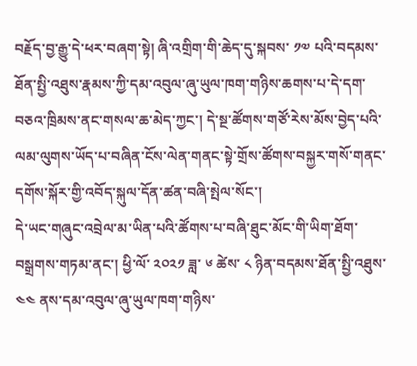བརྗོད་བྱ་རྒྱུ་དེ་ཕར་བཞག་སྟེ། ཞི་འགྲིག་གི་ཆེད་དུ་སྐབས་ ༡༧ པའི་བདམས་ཐོན་སྤྱི་འཐུས་རྣམས་ཀྱི་དམ་འབུལ་ཞུ་ཡུལ་ཁག་གཉིས་ཆགས་པ་དེ་དག་བཅའ་ཁྲིམས་ནང་གསལ་ཆ་མེད་ཀྱང་། དེ་སྔ་ཚོགས་གཙོ་རེས་མོས་བྱེད་པའི་ལམ་ལུགས་ཡོད་པ་བཞིན་ངོས་ལེན་གནང་སྟེ་གྲོས་ཚོགས་བསྐྱར་གསོ་གནང་དགོས་སྐོར་གྱི་འབོད་སྐུལ་དོན་ཚན་བཞི་སྤེལ་སོང་།
དེ་ཡང་གཞུང་འབྲེལ་མ་ཡིན་པའི་ཚོགས་པ་བཞི་ཐུང་མོང་གི་ཡིག་ཐོག་བསྒྲགས་གཏམ་ནང་། ཕྱི་ལོ་ ༢༠༢༡ ཟླ་ ༦ ཚེས་ ༨ ཉིན་བདམས་ཐོན་སྤྱི་འཐུས་ ༤༤ ནས་དམ་འབུལ་ཞུ་ཡུལ་ཁག་གཉིས་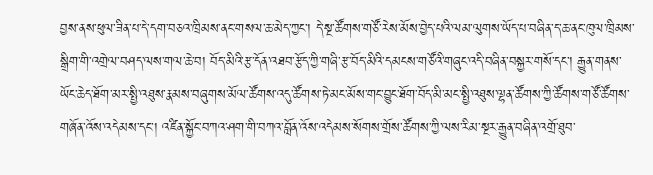བྱས་ནས་ཕུལ་ཟིན་པ་དེ་དག་བཅའ་ཁྲིམས་ནང་གསལ་ཆ་མེད་ཀྱང་། དེ་སྔ་ཚོགས་གཙོ་རེས་མོས་བྱེད་པའི་ལམ་ལུགས་ཡོད་པ་བཞིན་ད་ཆ་ནང་ཁུལ་ཁྲིམས་སྒྲིག་གི་འགྲེལ་བཤད་ལས་གལ་ཆེ་བ། བོད་མིའི་རྩ་དོན་འཐབ་རྩོད་ཀྱི་གཞི་རྩ་བོད་མིའི་དམངས་གཙོའི་གཞུང་འདི་བཞིན་བསྐྱར་གསོ་དང་། རྒྱུན་གནས་ཡོང་ཆེད་ཐོག་མར་སྤྱི་འཐུས་རྣམས་བཞུགས་མོལ་ཚོགས་འདུ་ཚོགས་ཏེ་མང་མོས་གང་བྱུང་ཐོག་བོད་མི་མང་སྤྱི་འཐུས་ལྷན་ཚོགས་ཀྱི་ཚོགས་གཙོ་ཚོགས་གཞོན་འོས་འདེམས་དང་། འཛིན་སྐྱོང་བཀའ་ཤག་གི་བཀའ་བློན་འོས་འདེམས་སོགས་གྲོས་ཚོགས་ཀྱི་ལས་རིམ་སྔར་རྒྱུན་བཞིན་འགྲོ་ཐུབ་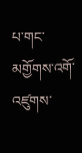པ་གང་མགྱོགས་འགོ་འཛུགས་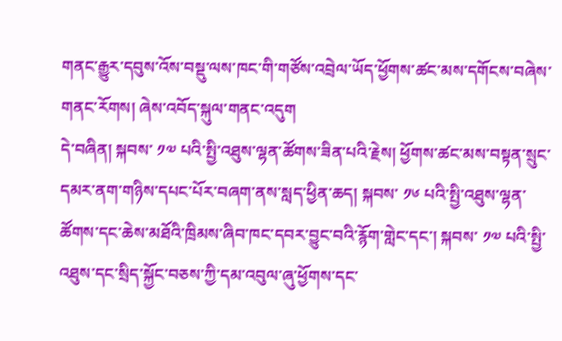གནང་རྒྱུར་དབུས་འོས་བསྡུ་ལས་ཁང་གི་གཙོས་འབྲེལ་ཡོད་ཕྱོགས་ཚང་མས་དགོངས་བཞེས་གནང་རོགས། ཞེས་འབོད་སྐུལ་གནང་འདུག
དེ་བཞིན། སྐབས་ ༡༧ པའི་སྤྱི་འཐུས་ལྷན་ཚོགས་ཟིན་པའི་རྗེས། ཕྱོགས་ཚང་མས་བསྟན་སྲུང་དམར་ནག་གཉིས་དཔང་པོར་བཞག་ནས་སླད་ཕྱིན་ཆད། སྐབས་ ༡༦ པའི་སྤྱི་འཐུས་ལྷན་ཚོགས་དང་ཆེས་མཐོའི་ཁྲིམས་ཞིབ་ཁང་དབར་བྱུང་བའི་རྙོག་གླེང་དང་། སྐབས་ ༡༧ པའི་སྤྱི་འཐུས་དང་སྲིད་སྐྱོང་བཅས་ཀྱི་དམ་འབུལ་ཞུ་ཕྱོགས་དང་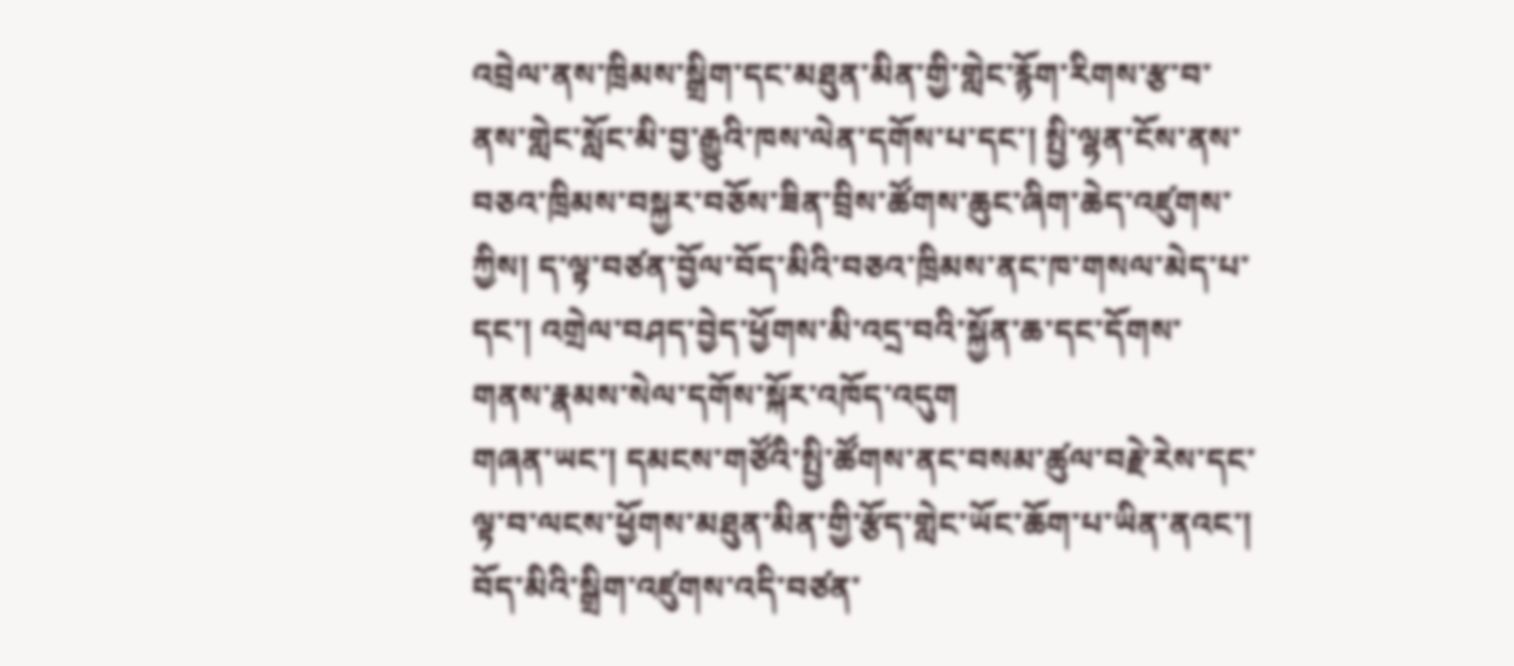འབྲེལ་ནས་ཁྲིམས་སྒྲིག་དང་མཐུན་མིན་གྱི་གླེང་རྙོག་རིགས་རྩ་བ་ནས་གླེང་སློང་མི་བྱ་རྒྱུའི་ཁས་ལེན་དགོས་པ་དང་། སྤྱི་ལྷན་ངོས་ནས་བཅའ་ཁྲིམས་བསྐྱར་བཅོས་ཟིན་བྲིས་ཚོགས་ཆུང་ཞིག་ཆེད་འཛུགས་ཀྱིས། ད་ལྟ་བཙན་བྱོལ་བོད་མིའི་བཅའ་ཁྲིམས་ནང་ཁ་གསལ་མེད་པ་དང་། འགྲེལ་བཤད་བྱེད་ཕྱོགས་མི་འདྲ་བའི་སྐྱོན་ཆ་དང་དོགས་གནས་རྣམས་སེལ་དགོས་སྐོར་འཁོད་འདུག
གཞན་ཡང་། དམངས་གཙོའི་སྤྱི་ཚོགས་ནང་བསམ་ཚུལ་བརྗེ་རེས་དང་ལྟ་བ་ལངས་ཕྱོགས་མཐུན་མིན་གྱི་རྩོད་གླེང་ཡོང་ཆོག་པ་ཡིན་ནའང་། བོད་མིའི་སྒྲིག་འཛུགས་འདི་བཙན་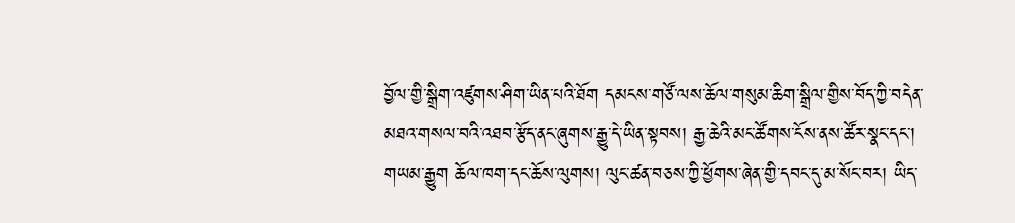བྱོལ་གྱི་སྒྲིག་འཛུགས་ཤིག་ཡིན་པའི་ཐོག དམངས་གཙོ་ལས་ཆོལ་གསུམ་ཆིག་སྒྲིལ་གྱིས་བོད་ཀྱི་བདེན་མཐའ་གསལ་བའི་འཐབ་རྩོད་ནང་ཞུགས་རྒྱུ་དེ་ཡིན་སྟབས། རྒྱ་ཆེའི་མང་ཚོགས་ངོས་ནས་ཚོར་སྣང་དང་། གཡམ་རྒྱུག ཆོལ་ཁག་དང་ཆོས་ལུགས། ལུང་ཚན་བཅས་ཀྱི་ཕྱོགས་ཞེན་གྱི་དབང་དུ་མ་སོང་བར། ཡིད་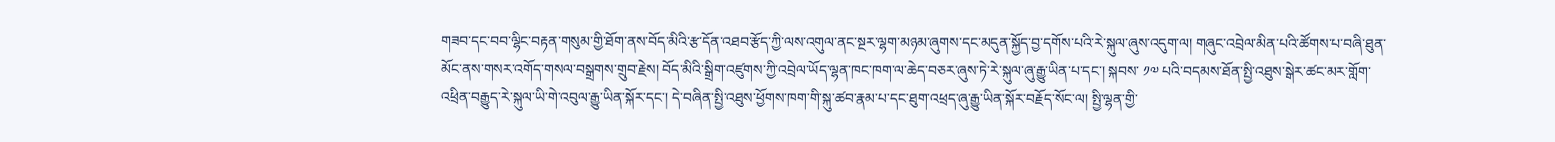གཟབ་དང་བབ་ལྷིང་བརྟན་གསུམ་གྱི་ཐོག་ནས་བོད་མིའི་རྩ་དོན་འཐབ་རྩོད་ཀྱི་ལས་འགུལ་ནང་སྔར་ལྷག་མཉམ་ཞུགས་དང་མདུན་སྐྱོད་བྱ་དགོས་པའི་རེ་སྐུལ་ཞུས་འདུག་ལ། གཞུང་འབྲེལ་མིན་པའི་ཚོགས་པ་བཞི་ཐུན་མོང་ནས་གསར་འགོད་གསལ་བསྒྲགས་གྲུབ་རྗེས། བོད་མིའི་སྒྲིག་འཛུགས་ཀྱི་འབྲེལ་ཡོད་ལྷན་ཁང་ཁག་ལ་ཆེད་བཅར་ཞུས་ཏེ་རེ་སྐུལ་ཞུ་རྒྱུ་ཡིན་པ་དང་། སྐབས་ ༡༧ པའི་བདམས་ཐོན་སྤྱི་འཐུས་སྒེར་ཚང་མར་གློག་འཕྲིན་བརྒྱུད་རེ་སྐུལ་ཡི་གེ་འབུལ་རྒྱུ་ཡིན་སྐོར་དང་། དེ་བཞིན་སྤྱི་འཐུས་ཕྱོགས་ཁག་གི་སྐུ་ཚབ་རྣམ་པ་དང་ཐུག་འཕྲད་ཞུ་རྒྱུ་ཡིན་སྐོར་བརྗོད་སོང་ལ། སྤྱི་ལྷན་གྱི་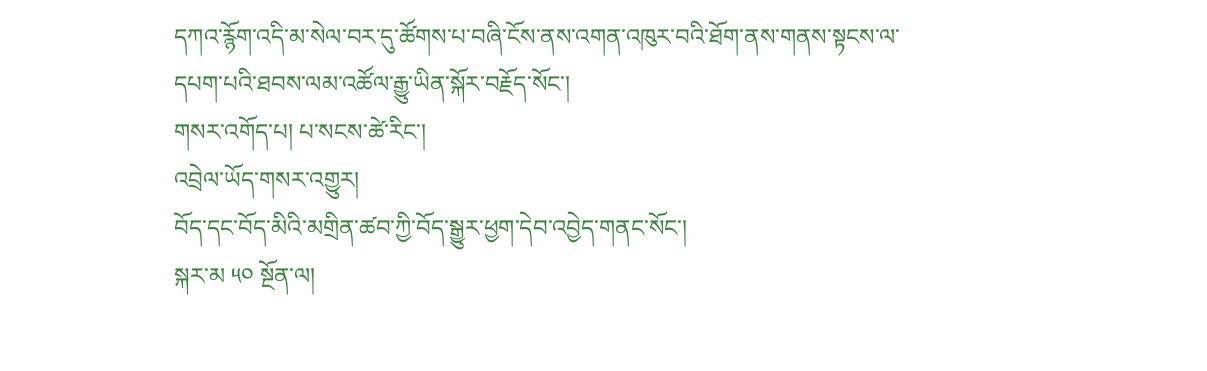དཀའ་རྙོག་འདི་མ་སེལ་བར་དུ་ཚོགས་པ་བཞི་ངོས་ནས་འགན་འཁུར་བའི་ཐོག་ནས་གནས་སྟངས་ལ་དཔག་པའི་ཐབས་ལམ་འཚོལ་རྒྱུ་ཡིན་སྐོར་བརྗོད་སོང་།
གསར་འགོད་པ། པ་སངས་ཚེ་རིང་།
འབྲེལ་ཡོད་གསར་འགྱུར།
བོད་དང་བོད་མིའི་མགྲིན་ཚབ་ཀྱི་བོད་སྒྱུར་ཕྱག་དེབ་འབྱེད་གནང་སོང་།
སྐར་མ ༥༠ སྔོན་ལ།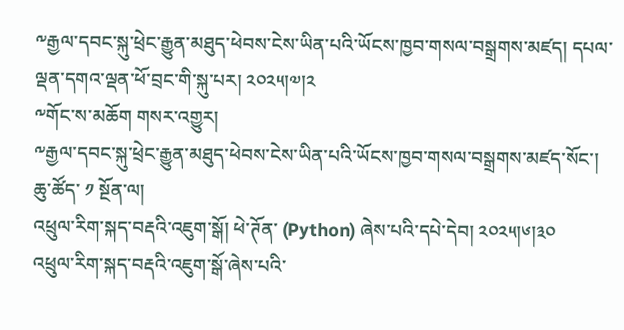༸རྒྱལ་དབང་སྐུ་ཕྲེང་རྒྱུན་མཐུད་ཕེབས་ངེས་ཡིན་པའི་ཡོངས་ཁྱབ་གསལ་བསྒྲགས་མཛད། དཔལ་ལྡན་དགའ་ལྡན་ཕོ་བྲང་གི་སྐུ་པར། ༢༠༢༥།༧།༢
༸གོང་ས་མཆོག གསར་འགྱུར།
༸རྒྱལ་དབང་སྐུ་ཕྲེང་རྒྱུན་མཐུད་ཕེབས་ངེས་ཡིན་པའི་ཡོངས་ཁྱབ་གསལ་བསྒྲགས་མཛད་སོང་།
ཆུ་ཚོད་ ༡ སྔོན་ལ།
འཕྲུལ་རིག་སྐད་བརྡའི་འཇུག་སྒོ། ཕེ་ཊོན་ (Python) ཞེས་པའི་དཔེ་དེབ། ༢༠༢༥།༦།༣༠
འཕྲུལ་རིག་སྐད་བརྡའི་འཇུག་སྒོ་ཞེས་པའི་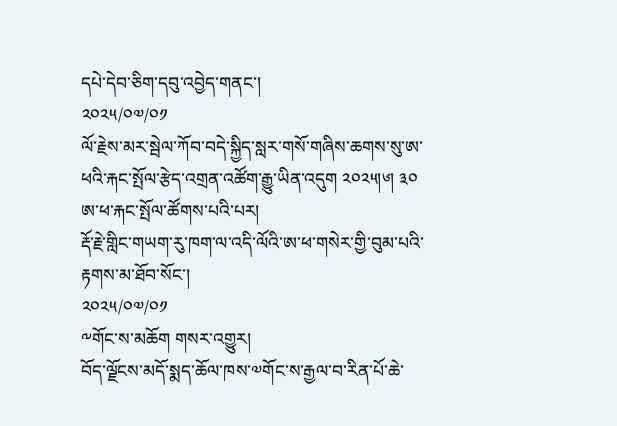དཔེ་དེབ་ཅིག་དབུ་འབྱེད་གནང་།
༢༠༢༥/༠༧/༠༡
ལོ་རྗེས་མར་སྦེལ་ཀོབ་བདེ་སྐྱིད་སླར་གསོ་གཞིས་ཆགས་སུ་ཨ་ཕའི་རྐང་སྤོལ་རྩེད་འགྲན་འཚོག་རྒྱུ་ཡིན་འདུག ༢༠༢༥།༦། ༣༠ ཨ་ཕ་རྐང་སྤོལ་ཚོགས་པའི་པར།
རྡོ་རྗེ་གླིང་གཡག་རུ་ཁག་ལ་འདི་ལོའི་ཨ་ཕ་གསེར་གྱི་བུམ་པའི་རྟགས་མ་ཐོབ་སོང་།
༢༠༢༥/༠༧/༠༡
༸གོང་ས་མཆོག གསར་འགྱུར།
བོད་ལྗོངས་མདོ་སྨད་ཆོལ་ཁས་༧གོང་ས་རྒྱལ་བ་རིན་པོ་ཆེ་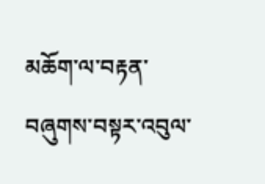མཆོག་ལ་བརྟན་བཞུགས་བསྟར་འབུལ་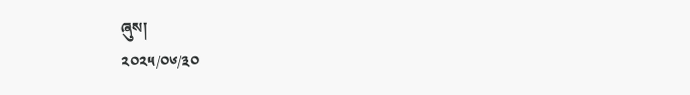ཞུས།
༢༠༢༥/༠༦/༣༠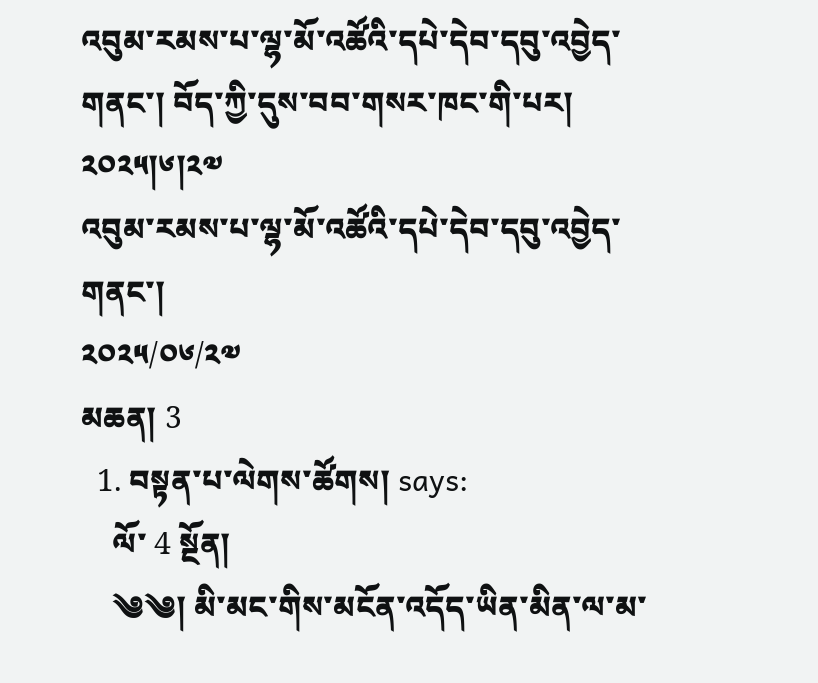འབུམ་རམས་པ་ལྷ་མོ་འཚོའི་དཔེ་དེབ་དབུ་འབྱེད་གནང་། བོད་ཀྱི་དུས་བབ་གསར་ཁང་གི་པར། ༢༠༢༥།༦།༢༧
འབུམ་རམས་པ་ལྷ་མོ་འཚོའི་དཔེ་དེབ་དབུ་འབྱེད་གནང་།
༢༠༢༥/༠༦/༢༧
མཆན། 3
  1. བསྟན་པ་ལེགས་ཚོགས། says:
    ལོ་ 4 སྔོན།
    ༄༄། མི་མང་གིས་མངོན་འདོད་ཡིན་མིན་ལ་མ་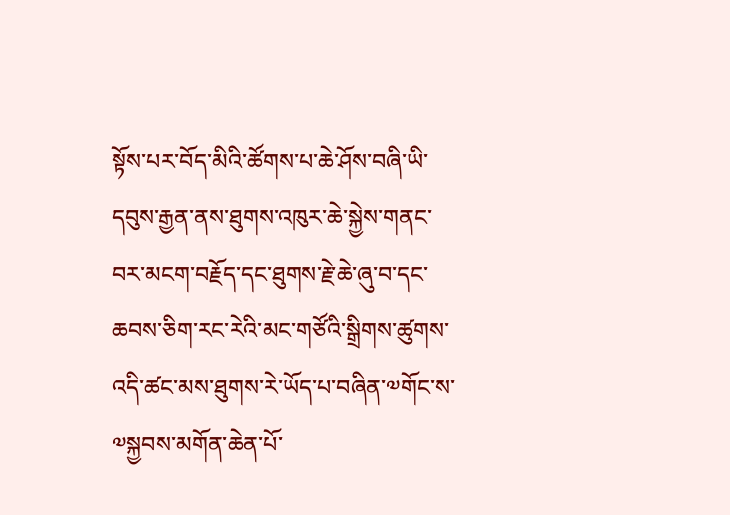སྟོས་པར་བོད་མིའི་ཚོགས་པ་ཆེ་ཤོས་བཞི་ཡི་དབུས་རྒྱན་ནས་ཐུགས་འཁུར་ཆེ་སྐྱེས་གནང་བར་མངག་བརྗོད་དང་ཐུགས་རྗེ་ཆེ་ཞུ་བ་དང་ཆབས་ཅིག་རང་རེའི་མང་གཙོའི་སྒྲིགས་ཚུགས་འདི་ཚང་མས་ཐུགས་རེ་ཡོད་པ་བཞིན་༧གོང་ས་༧སྐྱབས་མགོན་ཆེན་པོ་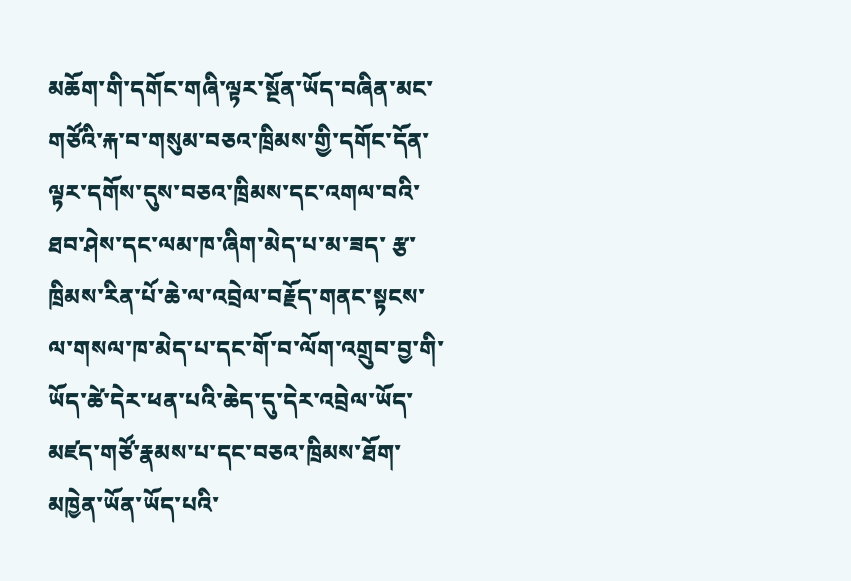མཆོག་གི་དགོང་གཞི་ལྟར་སྔོན་ཡོད་བཞིན་མང་གཙོའི་རྐ་བ་གསུམ་བཅའ་ཁྲིམས་གྱི་དགོང་དོན་ལྟར་དགོས་དུས་བཅའ་ཁྲིམས་དང་འགལ་བའི་ཐབ་ཤེས་དང་ལམ་ཁ་ཞིག་མེད་པ་མ་ཟད་ རྩ་ཁྲིམས་རིན་པོ་ཆེ་ལ་འབྲེལ་བརྗོད་གནང་སྟངས་ལ་གསལ་ཁ་མེད་པ་དང་གོ་བ་ལོག་འགྲུབ་བྱ་གི་ཡོད་ཚེ་དེར་ཕན་པའི་ཆེད་དུ་དེར་འབྲེལ་ཡོད་མཛད་གཙོ་རྣམས་པ་དང་བཅའ་ཁྲིམས་ཐོག་མཁྱེན་ཡོན་ཡོད་པའི་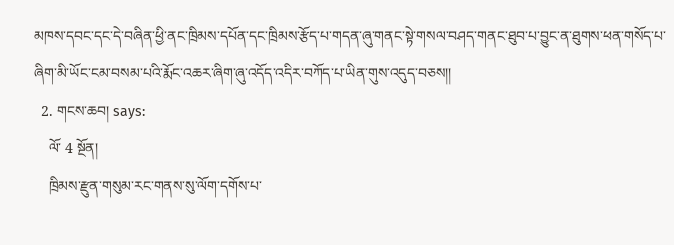མཁས་དབང་དང་དེ་བཞིན་ཕྱི་ནང་ཁྲིམས་དཔོན་དང་ཁྲིམས་རྩོད་པ་གདན་ཞུ་གནང་སྟེ་གསལ་བཤད་གནང་ཐུབ་པ་བྱུང་ན་ཐུགས་ཕན་གསོད་པ་ཞིག་མི་ཡོང་ངམ་བསམ་པའི་རྨོང་འཆར་ཞིག་ཞུ་འདོད་འདིར་བཀོད་པ་ཡིན་གུས་འདུད་བཅས།།
  2. གངས་ཆབ། says:
    ལོ་ 4 སྔོན།
    ཁྲིམས་རྫུན་གསུམ་རང་གནས་སུ་ལོག་དགོས་པ་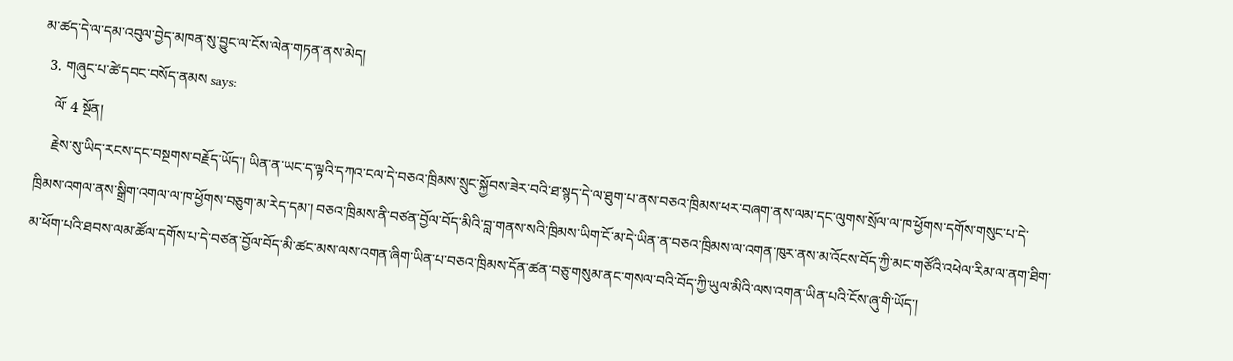མ་ཚད་དེ་ལ་དམ་འབུལ་བྱེད་མཁན་སུ་བྱུང་ལ་ངོས་ལེན་གཏན་ནས་མེད།
  3. གཞུང་པ་ཚེ་དབང་བསོད་ནམས says:
    ལོ་ 4 སྔོན།
    རྗེས་སུ་ཡིད་རངས་དང་བསྔགས་བརྗོད་ཡོད་། ཡིན་ན་ཡང་ད་ལྟའི་དཀའ་ངལ་དེ་བཅའ་ཁྲིམས་སྲུང་སྐྱོབས་ཟེར་བའི་ཐ་སྙད་དེ་ལ་ཐུག་པ་ནས་བཅའ་ཁྲིམས་ཕར་བཞག་ནས་ལམ་དང་ལུགས་སྲོལ་ལ་ཁ་ཕྱོགས་དགོས་གསུང་པ་དེ་ཁྲིམས་འགལ་ནས་སྒྲིག་འགལ་ལ་ཁ་ཕྱོགས་བཅུག་མ་རེད་དམ་། བཅའ་ཁྲིམས་ནི་བཙན་བྱོལ་བོད་མིའི་བླ་གནས་སའི་ཁྲིམས་ཡིག་ངོ་མ་དེ་ཡིན་ན་བཅའ་ཁྲིམས་ལ་འགན་ཁུར་ནས་མ་འོངས་བོད་ཀྱི་མང་གཙོའི་འཕེལ་རིམ་ལ་ནག་ཐིག་མ་ཕོག་པའི་ཐབས་ལམ་ཚོལ་དགོས་པ་དེ་བཙན་བྱོལ་བོད་མི་ཚང་མས་ལས་འགན་ཞིག་ཡིན་པ་བཅའ་ཁྲིམས་དོན་ཚན་བཅུ་གསུམ་ནང་གསལ་བའི་བོད་ཀྱི་ཡུལ་མིའི་ལས་འགན་ཡིན་པའི་ངོས་ཞུ་གི་ཡོད་།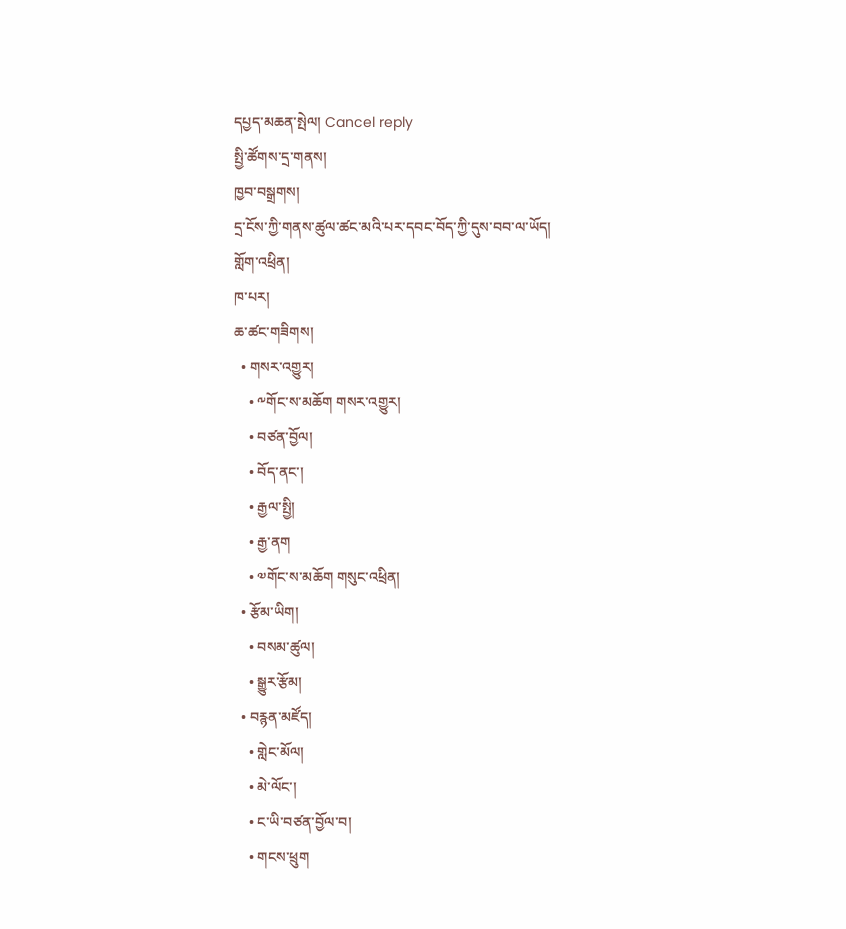དཔྱད་མཆན་སྤེལ། Cancel reply
སྤྱི་ཚོགས་དྲ་གནས།
ཁྱབ་བསྒྲགས།
དྲ་ངོས་ཀྱི་གནས་ཚུལ་ཚང་མའི་པར་དབང་བོད་ཀྱི་དུས་བབ་ལ་ཡོད།
གློག་འཕྲིན།
ཁ་པར།
ཆ་ཚང་གཟིགས།
  • གསར་འགྱུར།
    • ༸གོང་ས་མཆོག གསར་འགྱུར།
    • བཙན་བྱོལ།
    • བོད་ནང་།
    • རྒྱལ་སྤྱི།
    • རྒྱ་ནག
    • ༧གོང་ས་མཆོག གསུང་འཕྲིན།
  • རྩོམ་ཡིག།
    • བསམ་ཚུལ།
    • སྒྱུར་རྩོམ།
  • བརྙན་མཛོད།
    • གླེང་མོལ།
    • མེ་ལོང་།
    • ང་ཡི་བཙན་བྱོལ་བ།
    • གངས་ཕྲུག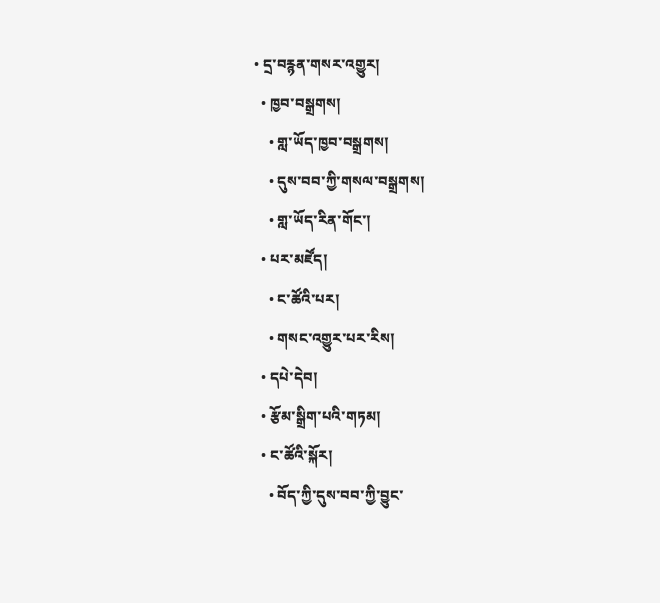• དྲ་བརྙན་གསར་འགྱུར།
  • ཁྱབ་བསྒྲགས།
    • གླ་ཡོད་ཁྱབ་བསྒྲགས།
    • དུས་བབ་ཀྱི་གསལ་བསྒྲགས།
    • གླ་ཡོད་རིན་གོང་།
  • པར་མཛོད།
    • ང་ཚོའི་པར།
    • གསང་འགྱུར་པར་རིས།
  • དཔེ་དེབ།
  • རྩོམ་སྒྲིག་པའི་གཏམ།
  • ང་ཚོའི་སྐོར།
    • བོད་ཀྱི་དུས་བབ་ཀྱི་བྱུང་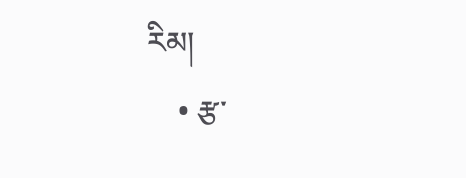རིམ།
    • རྩ་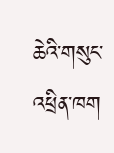ཆེའི་གསུང་འཕྲིན་ཁག